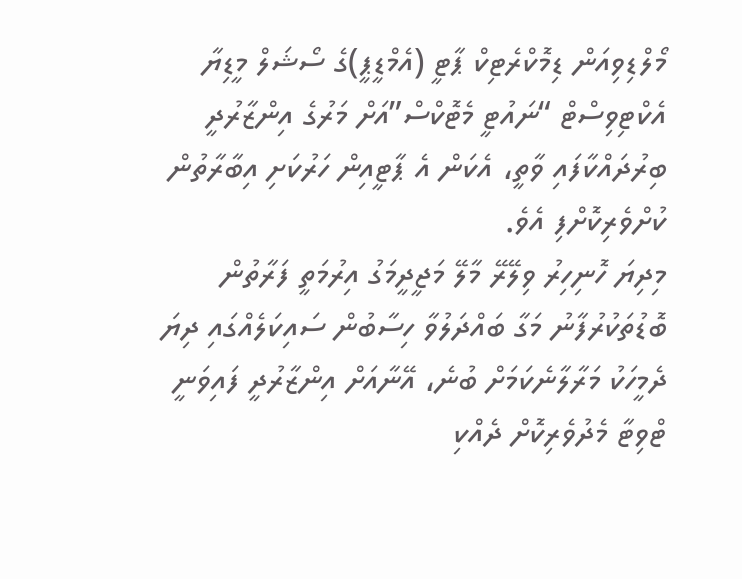މޯލްޑިވިއަން ޑިމޮކްރެޓިކް ޕާޓީ (އެމްޑީޕީ)ގެ ސޯޝަލް މީޑިޔާ އެކްޓިވިސްޓް “ނައުޓީ މެޓޮކްސް”އަށް މަރުގެ އިންޒާރުދީ ބިރުދައްކާފައި ވާތީ، އެކަން އެ ޕާޓީއިން ހަރުކަށި އިބާރާތުން ކުށްވެރިކޮށްފި އެވެ.
މިދިޔަ ހޮނިހިރު ވިލޭރޭ މާލޭ މަޖީދީމަގު އިރުމަތީ ފަރާތުން ބޮޑުތަކުރުފާނު މަގާ ބައްދަލުވާ ހިސާބުން ސައިކަލެއްގައި ދިޔަ ދެމީހަކު މަރާލާނެކަމަށް ބުނެ، އޭނާއަށް އިންޒާރުދީ ފައިވަނީ ޓްވިޓާ މެދުވެރިކޮށް ދެއްކި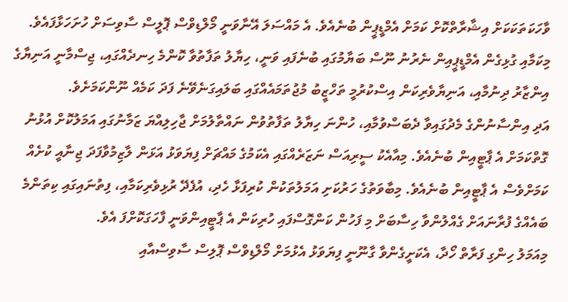ވާހަކަތަކަކަށް އިޝާރާތްކޮށް ކަމަށް އެމްޑީޕީން ބުނެއެވެ. އެ މައްސަލަ އޭނާވަނީ މޯލްޑިވްސް ޕޮލީސް ސާވިސަށް ހުށަހަޅާފައެވެ.
މިކަމާއި ގުޅިގެން އެމްޑީޕީއިން ނެރުނު ނޫސް ބަޔާމުގައި ބުނެފައި ވަނީ، ހިޔާލު ތަފާތުވާ ކޮންމެ ހިނދެއްގައި، ޖިސްމާނީ އަނިޔާގެ އިންޒާރު ދިނުމާއި، އަނިޔާވެރިކަން އިސްކުރުމީ ތަހްޒީބު މުޖުތަމައެއްގައި ބަލައިގަނެވޭނެ ފަދަ ކަމެއް ނޫންކަމަށެވެ.
އަދި އިންސާނުންގެ މެދުގައިވާ ދެބަސްވުމާއި، ހުންނަ ހިޔާލު ތަފާތުވުން ނައްތާލުމަށް ޖާހިލިއްޔަ ޒަމާނުގައި އަމަލުކޮށް އުޅުނު ގޮތްކަމަށް އެ ޕާޓީއިން ބުނެއެވެ. މިއާއެކު ސީރިއަސް ނަޒަރެއްގައި އެކަމުގެ މައްޗަށް ފިޔަވަޅު އަޅަން ލާޒިމުވާފަދަ ޖިނާއީ ކުށެއް ކަމަށްވެސް އެ ޕާޓީއިން ބުނެއެވެ. މިބާވަތުގެ ހަރުކަށި އަމަލުތަކުން ކުރިފަޅާ ހެދި، އުފެދޭ ރުޅިވެރިކަމާއި، ފިތުނައިގައި ކިތަންމެ ބައެއްގެ ފުރާނައަށް ގެއްލުންވާ ހިސާބަށް މި ފަހުން ކަންގޮސްފައި ހުރިކަން އެ ޕާޓީއިންވަނީ ފާހަގަކޮށްފަ އެވެ.
މިއަމަލު ހިންގި ފަރާތް ހޯދާ، އެކަށީގެންވާ ގާނޫނީ ފިޔަވަޅު އެޅުމަށް މޯލްޑިވްސް ޕޮލިސް ސާވިސްއާއި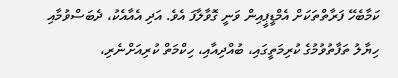ކަމާބެހޭ ފަރާތްތަކަށް އެމްޑީޕީއިން ވަނީ ގޮވާލާފަ އެވެ. އަދި އެއާއެކު، ދެބަސްވުމާއި ހިޔާލު ތަފާތުވުމުގެ ކުރިމަތީގައި، ބުއްދިއާއި، ހިކްމަތް ކުރިއަށްނެރި،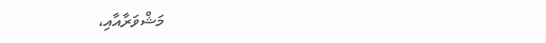މަޝްވަރާއާއި،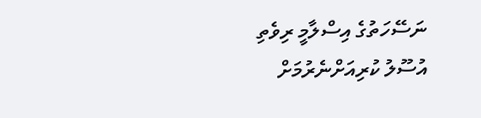ނަސޭހަތުގެ އިސްލާމީ ރިވެތި އުސޫލު ކުރިއަށްނެރުމަށް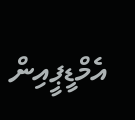އެމްޑީޕީއިން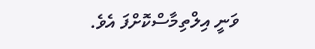ވަނީ އިލްތިމާސްކޮށްފަ އެވެ.